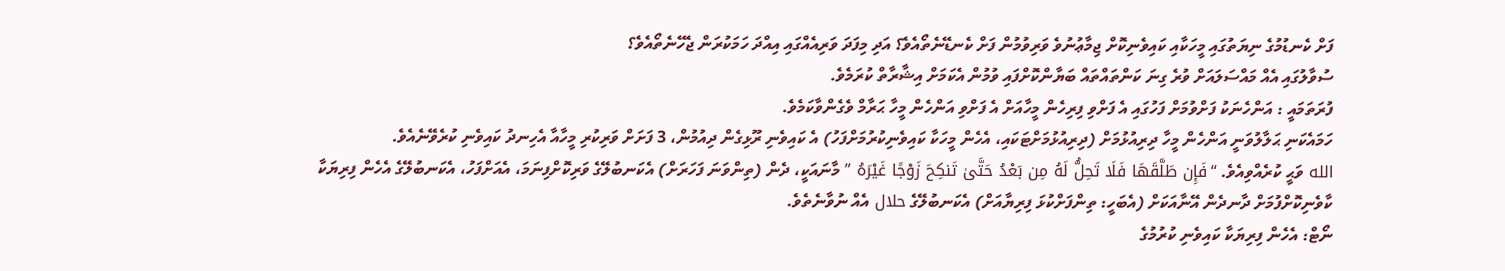ފަށް ކެނޑުމުގެ ނިޔަތުގައި މީހަކާއި ކައިވެނިކޮށް ޖިމާޢުނުވެ ވަރިވުމުން ފަށް ކެނޑޭނެތޯއެވެ؟ އަދި މިފަދަ ވަރިއެއްގައި އިއްދަ ހަމަކުރަން ޖެހޭނެތޯއެވެ؟
ސުވާލުގައި އެއް މައްސަލައަށް ވުރެ ގިނަ ކަންތައްތައް ބަޔާންކޮށްފައި ވުމުން އެކަމަށް އިޝާރާތް ކުރަމެވެ.
ފުރަތަމައީ : އަންހެނަކު ފަށްވުމަށް ފަހުގައި އެ ފަށްވި ފިރިހެން މީހާއަށް އެ ފަށްވި އަންހެން މީހާ ޙަރާމް ވެގެންވާކަމެވެ.
ހަމައެކަނި ޙަލާލުވަނީ އަންހެން މީހާ ދިރިއުޅުމަށް (ދިރިއުޅުމަށްޓަކައި، އެހެން މީހަކާ ކައިވެނިކުރުމަށްފަހު) އެ ކައިވެނި ރޫޅިގެން ދިއުމުން، 3 ފަށަށް ވަރިކުރި މީހާއާ އެހިނދު ކައިވެނި ކުރެވޭނެއެވެ.
الله ވަޙީ ކުރެއްވިއެވެ. “فَإِن طَلَّقَهَا فَلَا تَحِلُّ لَهُ مِن بَعْدُ حَتَّىٰ تَنكِحَ زَوْجًا غَيْرَهُ ” މާނައަކީ، ދެން (ތިންވަނަ ފަހަރަށް) އެކަނބުލޭގެ ވަރިކޮށްފިނަމަ، އެއަށްފަހު، އެކަނބުލޭގެ އެހެން ފިރިޔަކާ ކާވެނިކޮށްފުމަށް ދާނދެން އޭނާއަކަށް (އެބަހީ: ތިންފަށްކުޅަ ފިރިޔާއަށް) އެކަނބުލޭގެ حلال އެއް ނުވާނެތެވެ.
ނޯޓް: އެހެން ފިރިޔަކާ ކައިވެނި ކުރުމުގެ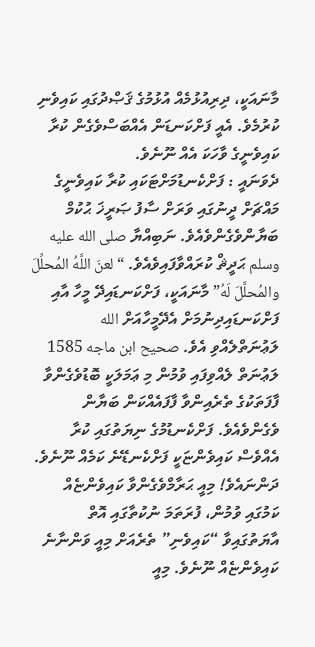މާނައަކީ، ދިރިއުޅުމެއް އުޅުމުގެ ޤަޞްދުގައި ކައިވެނި ކުރުމެވެ. އެއީ ފަށްކަނޑަން އެއްބަސްވެގެން ކުރާ ކައިވެނީގެ ވާހަކަ އެއް ނޫނެވެ.
ދެވަނައީ : ފަށްކެނޑުމަށްޓަކައި ކުރާ ކައިވެނީގެ މައްޗަށް ދީނުގައި ވަރަށް ސާފު ޞަރީޚަ ޙުކުމް ބަޔާންވެގެންވެއެވެ. ނަބިއްޔާ صلى الله عليه وسلم ޙަދީޘް ކުރައްވާފައިވެއެވެ. “لعنَ اللَّهُ المُحلِّلَ والمُحلَّلَ لَهُ” މާނައަކީ، ފަށްކަނޑައިދޭ މީހާ އާއި ފަށްކަނޑައިދިނުމަށް އެދޭމީހާއަށް الله ލަޢުނަތްލެއްވި އެވެ. صحيح ابن ماجه 1585
ލަޢުނަތް ލެއްވިފައި ވުމުން މި ޢަމަލަކީ ބޮޑުވެގެންވާ ފާފަތަކުގެ ތެރެއިންވާ ފާފައެއްކަން ބަޔާން ވެގެންވެއެވެ. ފަށްކެނޑުމުގެ ނިޔަތުގައި ކުރާ އެއްވެސް ކައިވެންޏަކީ ފަށްކެނޑޭނެ ކަމެއް ނޫނެވެ. ދަންނައެވެ! މިއީ ޙަރާމްވެގެންވާ ކައިވެންޏެއް ކަމުގައި ވުމުން، ފުރަތަމަ ނުކުތާގައި އޮތް އާޔަތުގައިވާ “ކައިވެނި” ތެރެއަށް މިއީ ވަންނާނެ ކައިވެންޏެއް ނޫނެވެ. މިއީ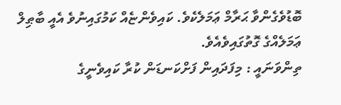ބޮޑުވެގެންވާ ޙަރާމް ޢަމަލެކެވެ. ކައިވެންޏެއް ކަމުގައިނުވެ އެއީ ބާޠިލް ޢަމަލެއްގެ ގޮތުގައިވެއެވެ.
ތިންވަނައީ : މިފަދައިން ފަށްކަނޑަން ކުރާ ކައިވެނީގެ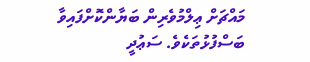މައްޗަށް ޢިލްމުވެރިން ބަޔާންކޮށްފައިވާ ބަސްފުޅުތަކެވެ. ސަޢުދީ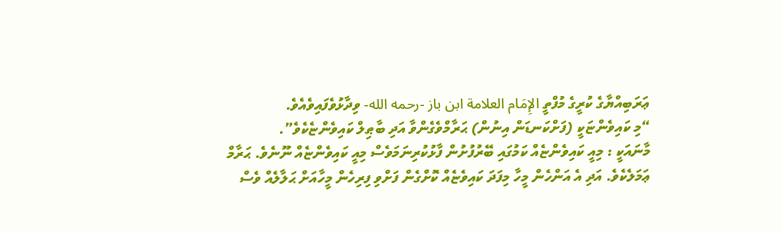ޢަރަބިއްޔާގެ ކުރީގެ މުފްތީ الإِمَام العلامة ابن باز -رحمه الله- ވިދާޅުވެފައިވެއެވެ.
“މި ކައިވެންޏަކީ (ފަށްކަނޑަން އިނުން) ޙަރާމްވެގެންވާ އަދި ބާޠިލް ކައިވެންޏެކެވެ”.
މާނައަކީ : މިއީ ކައިވެންޏެއް ކަމުގައި ބޭރުފުށުން ފާޅުކުރިނަމަވެސް މިއީ ކައިވެންޏެއް ނޫނެވެ. ޙަރާމް ޢަމަލެކެވެ. އަދި އެ އަންހެން މީހާ މިފަދަ ކައިވެޏެއް ކޮށްގެން ފަށްވި ފިރިހެން މީހާއަށް ޙަލާލެއް ވެސް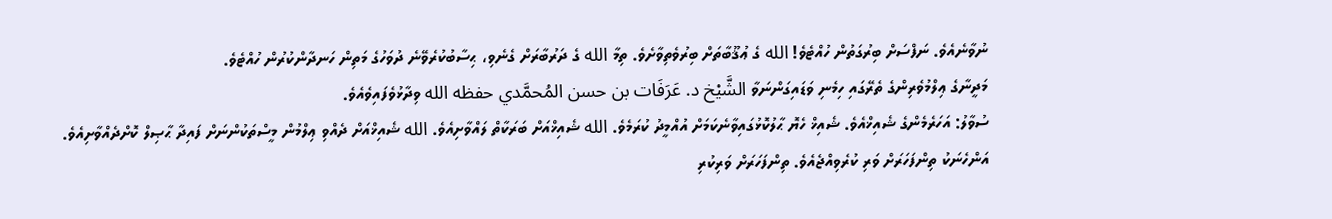ނުވާނެއެވެ. ނަފްސަށް ބިރުގަތުން ހުއްޓެވެ! الله ގެ ޢުޤޫބާތަށް ބިރުވެތިވާށެވެ. ތިމާ الله ގެ ދަރުބާރަށް ގެނެވި، ޙިސާބުކުރެވޭނެ ދުވަހުގެ މަތިން ހަނދާންކުރުން ހުއްޓެވެ.
މަދީނާގެ ޢިލްމުވެރިންގެ ތެރޭގައި ހިމެނި ވަޑައިގަންނަވާ الشَّيْخ د. عَرَفَات بن حسن المُحمَّدي حفظه الله ވިދާޅުވެފައިވެއެވެ.
ސުވާލު: އަހަރެމެންގެ ޝެއިޚްއެވެ. ޝެއިޚް ހެޔޮ ޙާލުކޮޅުގައިވާނެކަމަށް އުއްމީދު ކުރަމެވެ. الله ޝެއިޚްއަށް ބަރަކާތް ލައްވާށިއެވެ. الله ޝެއިޚްއަށް ދެއްވި ޢިލްމުން މީސްތަކުންނަށް ފައިދާ ޙާޞިލް ކޮށްދެއްވާށިއެވެ.
އަންހެނަކު ތިންފަހަރަށް ވަރި ކުރެވިއްޖެއެވެ. ތިންފަހަރަށް ވަރިކުރި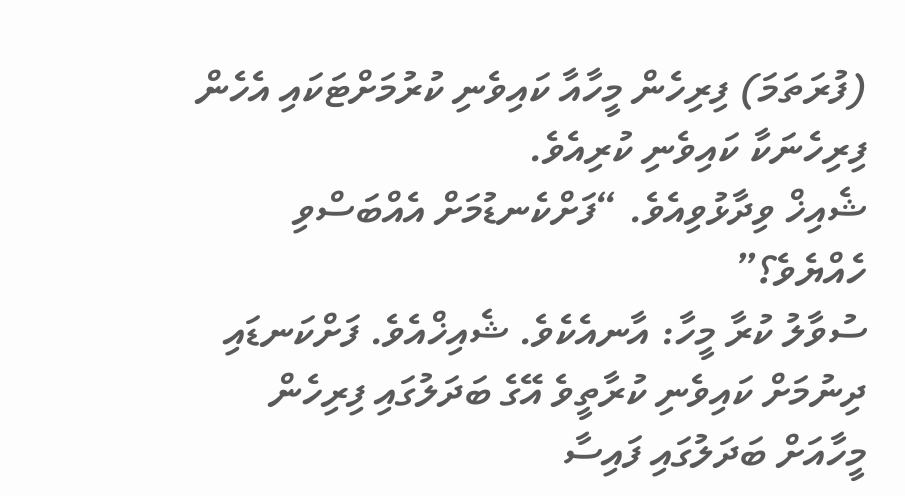(ފުރަތަމަ) ފިރިހެން މީހާއާ ކައިވެނި ކުރުމަށްޓަކައި އެހެން ފިރިހެނަކާ ކައިވެނި ކުރިއެވެ.
ޝެއިޚް ވިދާޅުވިއެވެ. “ފަށްކެނޑުމަށް އެއްބަސްވި ހެއްޔެވެ؟”
ސުވާލު ކުރާ މީހާ: އާނއެކެވެ. ޝެއިޚްއެވެ. ފަށްކަނޑައި ދިނުމަށް ކައިވެނި ކުރާތީވެ އޭގެ ބަދަލުގައި ފިރިހެން މީހާއަށް ބަދަލުގައި ފައިސާ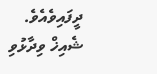ދީފައިވެއެވެ.
ޝެއިޚް ވިދާޅުވި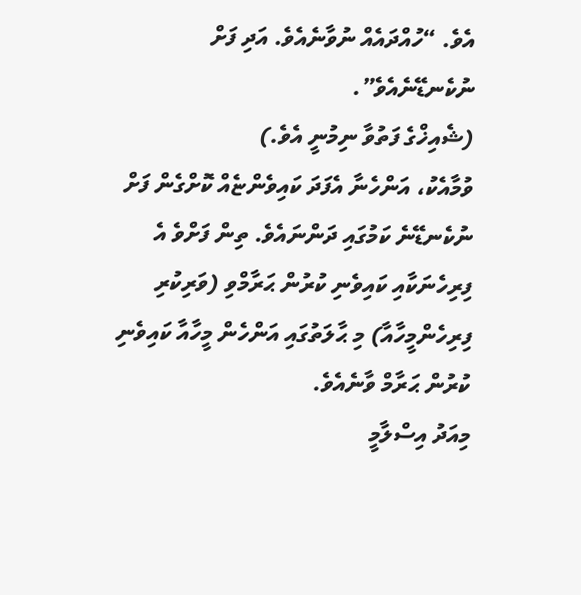އެވެ. “ހުއްދައެއް ނުވާނެއެވެ. އަދި ފަށް ނުކެނޑޭނެއެވެ”.
(ޝެއިޚްގެ ފަތުވާ ނިމުނީ އެވެ.)
ވުމާއެކު، އަންހެނާ އެފަދަ ކައިވެންޏެއް ކޮށްގެން ފަށް ނުކެނޑޭނެ ކަމުގައި ދަންނައެވެ. ތިން ފަށްވެ އެ ފިރިހެނަކާއި ކައިވެނި ކުރުން ޙަރާމްވި (ވަރިކުރި ފިރިހެންމީހާއާ) މި ޙާލަތުގައި އަންހެން މީހާއާ ކައިވެނި ކުރުން ޙަރާމް ވާނެއެވެ.
މިއަދު އިސްލާމީ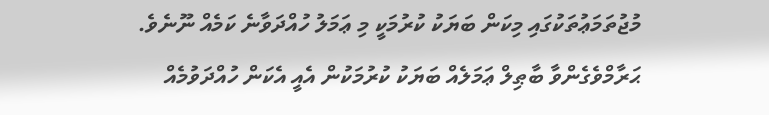މުޖުތަމަޢުތަކުގައި މިކަން ބަޔަކު ކުރުމަކީ މި ޢަމަލު ހުއްދަވާނެ ކަމެއް ނޫނެވެ. ޙަރާމްވެގެންވާ ބާޠިލް ޢަމަލެއް ބަޔަކު ކުރުމަކުން އެއީ އެކަން ހުއްދަވުމެއް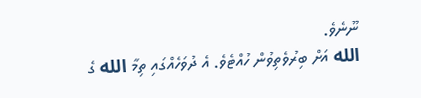ނޫނެވެ.
الله އަށް ބިރުވެތިވުން ހުއްޓެވެ. އެ ދުވަހެއްގައި ތިމާ الله ގެ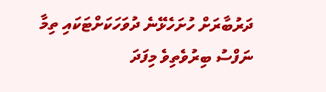ދަރުބާރަށް ހުށަހެޅޭނެ ދުވަހަކަށްޓަކައި ތިމާ ނަފްސު ބިރުވެތިވެ މިފަދަ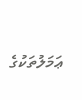ޢަމަލުތަކުގެ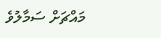މައްޗަށް ސަމާލުވެ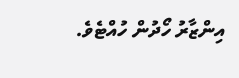އިންޒާރު ހޯދުން ހުއްޓެވެ.